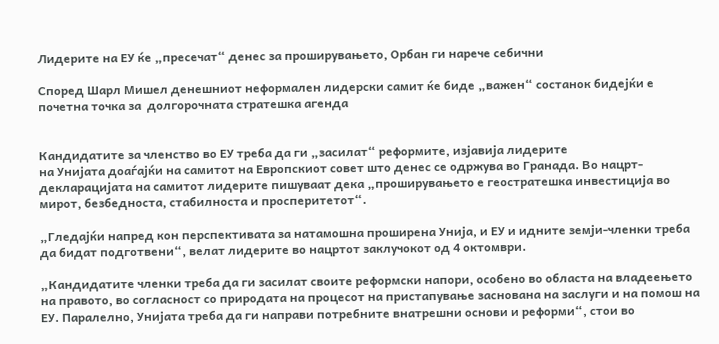Лидерите на ЕУ ќе „пресечат“ денес за проширувањето, Орбан ги нарече себични

Според Шарл Мишел денешниот неформален лидерски самит ќе биде „важен“ состанок бидејќи е почетна точка за  долгорочната стратешка агенда


Кандидатите за членство во ЕУ треба да ги „засилат“ реформите, изјавија лидерите
на Унијата доаѓајќи на самитот на Европскиот совет што денес се одржува во Гранада. Во нацрт-декларацијата на самитот лидерите пишуваат дека „проширувањето е геостратешка инвестиција во мирот, безбедноста, стабилноста и просперитетот“.

„Гледајќи напред кон перспективата за натамошна проширена Унија, и ЕУ и идните земји-членки треба да бидат подготвени“, велат лидерите во нацртот заклучокот од 4 октомври.

„Кандидатите членки треба да ги засилат своите реформски напори, особено во областа на владеењето на правото, во согласност со природата на процесот на пристапување заснована на заслуги и на помош на ЕУ. Паралелно, Унијата треба да ги направи потребните внатрешни основи и реформи“, стои во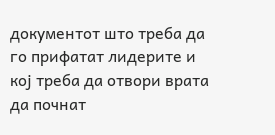документот што треба да го прифатат лидерите и кој треба да отвори врата да почнат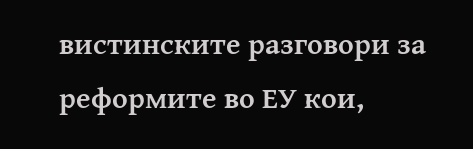вистинските разговори за реформите во ЕУ кои,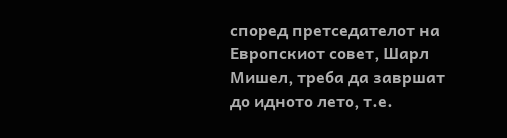според претседателот на Европскиот совет, Шарл Мишел, треба да завршат до идното лето, т.е.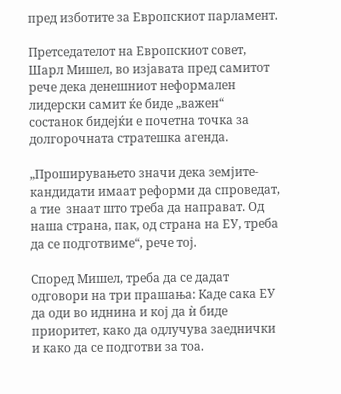пред изботите за Европскиот парламент.

Претседателот на Европскиот совет, Шарл Мишел, во изјавата пред самитот рече дека денешниот неформален лидерски самит ќе биде „важен“ состанок бидејќи е почетна точка за  долгорочната стратешка агенда.

„Проширувањето значи дека земјите-кандидати имаат реформи да спроведат, а тие  знаат што треба да направат. Од наша страна, пак, од страна на ЕУ, треба да се подготвиме“, рече тој.

Според Мишел, треба да се дадат одговори на три прашања: Каде сака ЕУ да оди во иднина и кој да ѝ биде приоритет, како да одлучува заеднички и како да се подготви за тоа.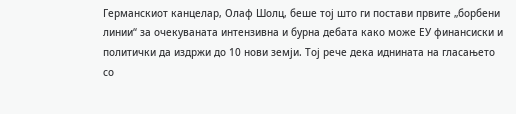Германскиот канцелар, Олаф Шолц, беше тој што ги постави првите „борбени линии“ за очекуваната интензивна и бурна дебата како може ЕУ финансиски и политички да издржи до 10 нови земји. Тој рече дека иднината на гласањето со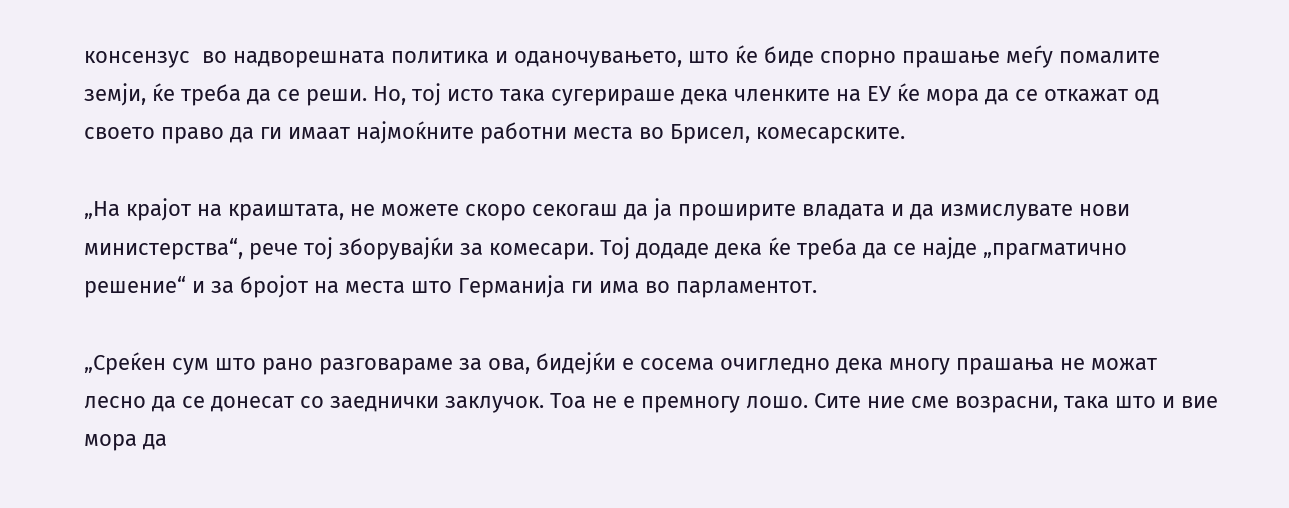консензус  во надворешната политика и оданочувањето, што ќе биде спорно прашање меѓу помалите земји, ќе треба да се реши. Но, тој исто така сугерираше дека членките на ЕУ ќе мора да се откажат од своето право да ги имаат најмоќните работни места во Брисел, комесарските.

„На крајот на краиштата, не можете скоро секогаш да ја проширите владата и да измислувате нови министерства“, рече тој зборувајќи за комесари. Тој додаде дека ќе треба да се најде „прагматично решение“ и за бројот на места што Германија ги има во парламентот.

„Среќен сум што рано разговараме за ова, бидејќи е сосема очигледно дека многу прашања не можат лесно да се донесат со заеднички заклучок. Тоа не е премногу лошо. Сите ние сме возрасни, така што и вие мора да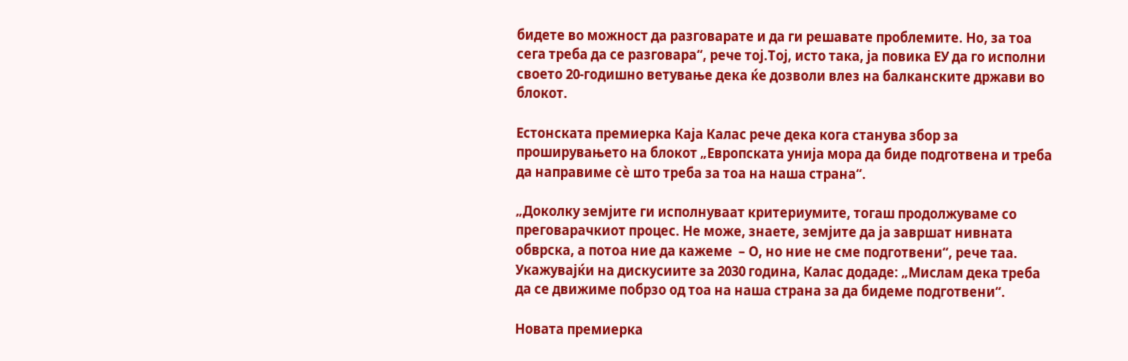бидете во можност да разговарате и да ги решавате проблемите. Но, за тоа сега треба да се разговара“, рече тој.Тој, исто така, ја повика ЕУ да го исполни своето 20-годишно ветување дека ќе дозволи влез на балканските држави во блокот.

Естонската премиерка Каја Калас рече дека кога станува збор за проширувањето на блокот „Европската унија мора да биде подготвена и треба да направиме сѐ што треба за тоа на наша страна“.

„Доколку земјите ги исполнуваат критериумите, тогаш продолжуваме со преговарачкиот процес. Не може, знаете, земјите да ја завршат нивната обврска, а потоа ние да кажеме  – О, но ние не сме подготвени“, рече таа. Укажувајќи на дискусиите за 2030 година, Калас додаде: „Мислам дека треба да се движиме побрзо од тоа на наша страна за да бидеме подготвени“.

Новата премиерка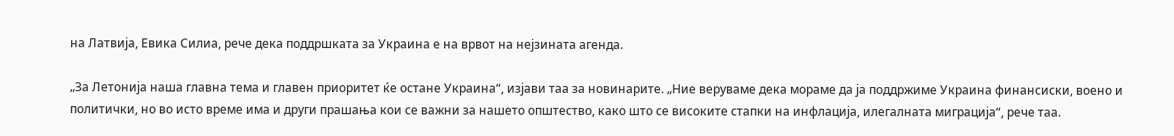на Латвија, Евика Силиа, рече дека поддршката за Украина е на врвот на нејзината агенда.

„За Летонија наша главна тема и главен приоритет ќе остане Украина“, изјави таа за новинарите. „Ние веруваме дека мораме да ја поддржиме Украина финансиски, воено и политички, но во исто време има и други прашања кои се важни за нашето општество, како што се високите стапки на инфлација, илегалната миграција“, рече таа.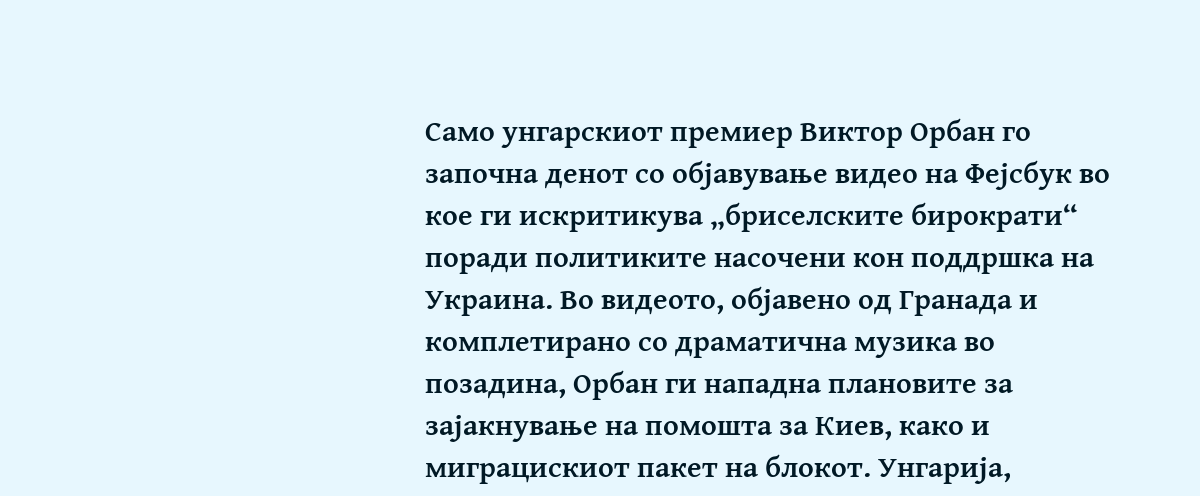Само унгарскиот премиер Виктор Орбан го започна денот со објавување видео на Фејсбук во кое ги искритикува „бриселските бирократи“ поради политиките насочени кон поддршка на Украина. Во видеото, објавено од Гранада и комплетирано со драматична музика во позадина, Орбан ги нападна плановите за зајакнување на помошта за Киев, како и миграцискиот пакет на блокот. Унгарија,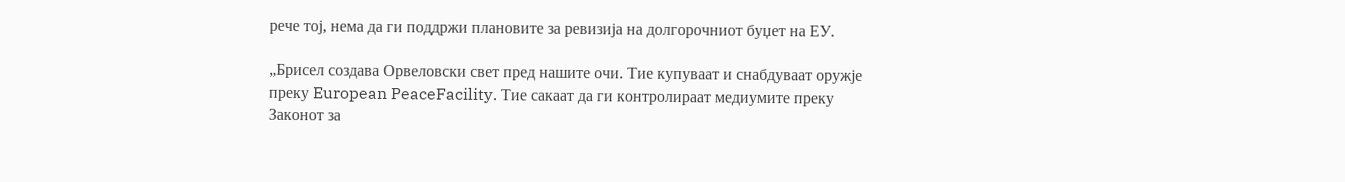рече тој, нема да ги поддржи плановите за ревизија на долгорочниот буџет на ЕУ.

„Брисел создава Орвеловски свет пред нашите очи. Тие купуваат и снабдуваат оружје преку European PeaceFacility. Тие сакаат да ги контролираат медиумите преку Законот за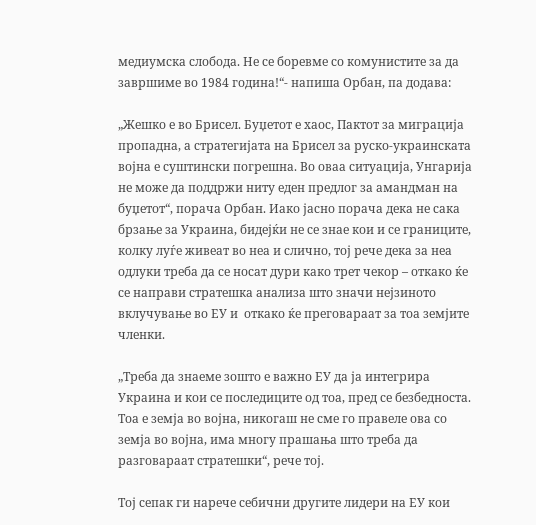медиумска слобода. Не се боревме со комунистите за да завршиме во 1984 година!“- напиша Орбан, па додава:

„Жешко е во Брисел. Буџетот е хаос, Пактот за миграција пропадна, а стратегијата на Брисел за руско-украинската војна е суштински погрешна. Во оваа ситуација, Унгарија не може да поддржи ниту еден предлог за амандман на буџетот“, порача Орбан. Иако јасно порача дека не сака брзање за Украина, бидејќи не се знае кои и се границите, колку луѓе живеат во неа и слично, тој рече дека за неа одлуки треба да се носат дури како трет чекор – откако ќе се направи стратешка анализа што значи нејзиното вклучување во ЕУ и  откако ќе преговараат за тоа земјите членки.

„Треба да знаеме зошто е важно ЕУ да ја интегрира Украина и кои се последиците од тоа, пред се безбедноста. Тоа е земја во војна, никогаш не сме го правеле ова со земја во војна, има многу прашања што треба да разговараат стратешки“, рече тој.

Тој сепак ги нарече себични другите лидери на ЕУ кои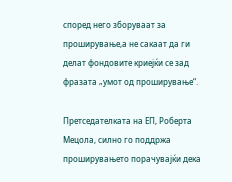според него зборуваат за проширување,а не сакаат да ги делат фондовите криејќи се зад фразата „умот од проширување“.

Претседателката на ЕП, Роберта Мецола, силно го поддржа проширувањето порачувајќи дека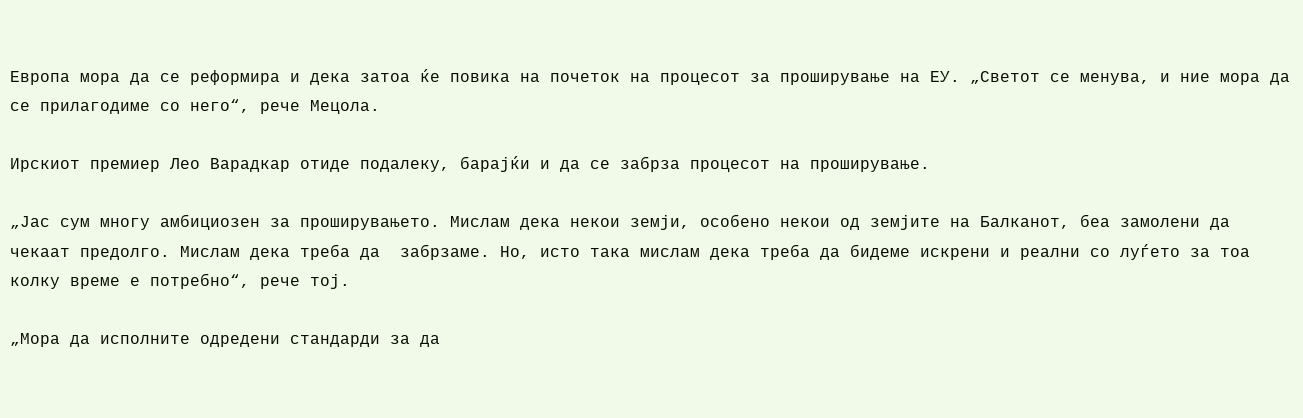Европа мора да се реформира и дека затоа ќе повика на почеток на процесот за проширување на ЕУ. „Светот се менува, и ние мора да се прилагодиме со него“, рече Мецола.

Ирскиот премиер Лео Варадкар отиде подалеку, барајќи и да се забрза процесот на проширување.

„Јас сум многу амбициозен за проширувањето. Мислам дека некои земји, особено некои од земјите на Балканот, беа замолени да чекаат предолго. Мислам дека треба да  забрзаме. Но, исто така мислам дека треба да бидеме искрени и реални со луѓето за тоа колку време е потребно“, рече тој.

„Мора да исполните одредени стандарди за да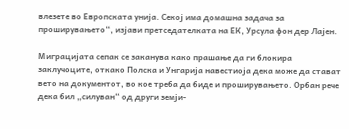влезете во Европската унија. Секој има домашна задача за проширувањето“, изјави претседателката на ЕК, Урсула фон дер Лајен.

Миграцијата сепак се заканува како прашање да ги блокира заклучоците, откако Полска и Унгарија навестиоја дека може да стават вето на документот, во кое треба да биде и проширувањето. Орбан рече дека бил „силуван“ од други земји-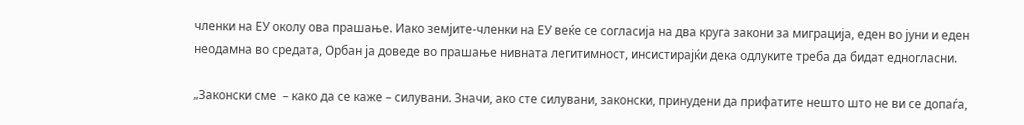членки на ЕУ околу ова прашање. Иако земјите-членки на ЕУ веќе се согласија на два круга закони за миграција, еден во јуни и еден неодамна во средата, Орбан ја доведе во прашање нивната легитимност, инсистирајќи дека одлуките треба да бидат едногласни.

„Законски сме  – како да се каже – силувани. Значи, ако сте силувани, законски, принудени да прифатите нешто што не ви се допаѓа,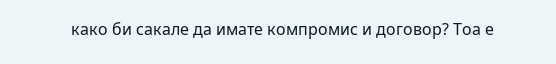како би сакале да имате компромис и договор? Тоа е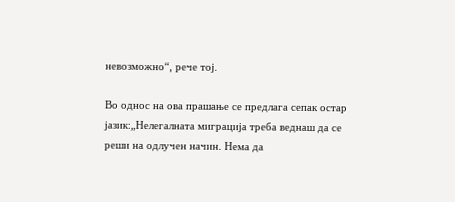невозможно“, рече тој.

Во однос на ова прашање се предлага сепак остар јазик:„Нелегалната миграција треба веднаш да се реши на одлучен начин. Нема да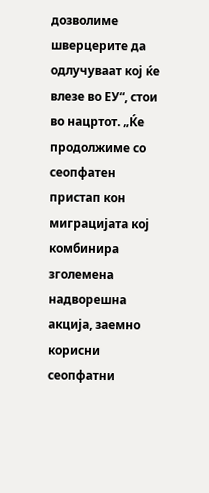дозволиме шверцерите да одлучуваат кој ќе влезе во ЕУ“, стои во нацртот. „Ќе продолжиме со сеопфатен пристап кон миграцијата кој комбинира зголемена надворешна акција, заемно корисни сеопфатни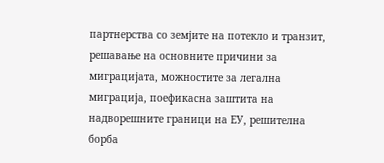партнерства со земјите на потекло и транзит, решавање на основните причини за миграцијата, можностите за легална миграција, поефикасна заштита на надворешните граници на ЕУ, решителна борба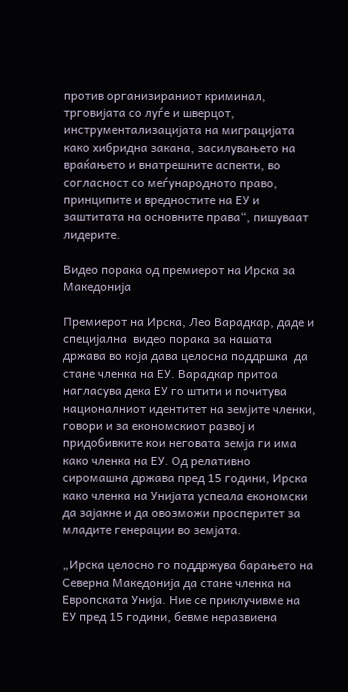против организираниот криминал, трговијата со луѓе и шверцот, инструментализацијата на миграцијата како хибридна закана, засилувањето на враќањето и внатрешните аспекти, во согласност со меѓународното право, принципите и вредностите на ЕУ и заштитата на основните права“, пишуваат лидерите.

Видео порака од премиерот на Ирска за Македонија

Премиерот на Ирска, Лео Варадкар, даде и специјална  видео порака за нашата држава во која дава целосна поддршка  да стане членка на ЕУ. Варадкар притоа нагласува дека ЕУ го штити и почитува националниот идентитет на земјите членки, говори и за економскиот развој и придобивките кои неговата земја ги има како членка на ЕУ. Од релативно сиромашна држава пред 15 години, Ирска како членка на Унијата успеала економски да зајакне и да овозможи просперитет за младите генерации во земјата.

„Ирска целосно го поддржува барањето на Северна Македонија да стане членка на Европската Унија. Ние се приклучивме на ЕУ пред 15 години, бевме неразвиена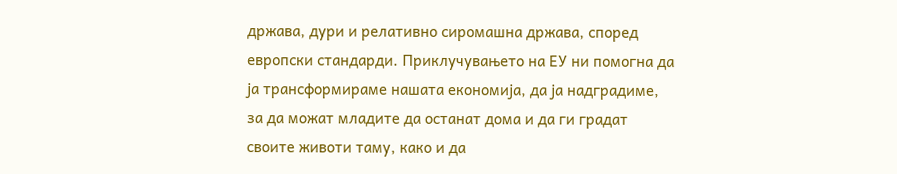држава, дури и релативно сиромашна држава, според европски стандарди. Приклучувањето на ЕУ ни помогна да ја трансформираме нашата економија, да ја надградиме, за да можат младите да останат дома и да ги градат своите животи таму, како и да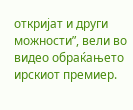откријат и други можности”, вели во видео обраќањето ирскиот премиер.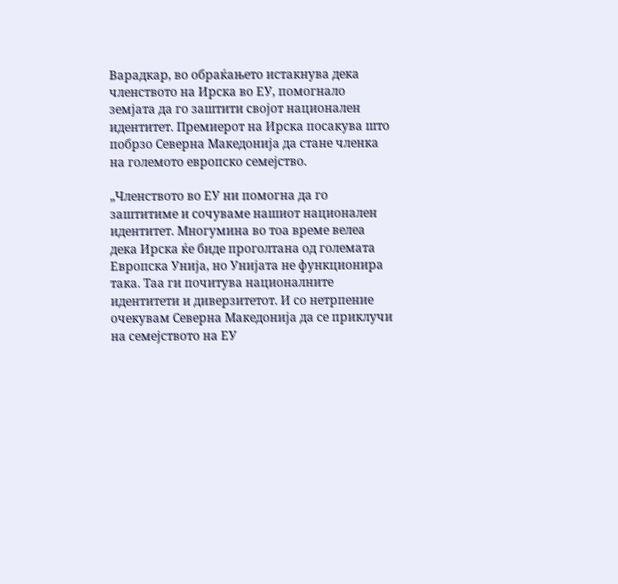Варадкар, во обраќањето истакнува дека членството на Ирска во ЕУ, помогнало земјата да го заштити својот национален идентитет. Премиерот на Ирска посакува што побрзо Северна Македонија да стане членка на големото европско семејство.

„Членството во ЕУ ни помогна да го заштитиме и сочуваме нашиот национален идентитет. Многумина во тоа време велеа дека Ирска ќе биде проголтана од големата Европска Унија, но Унијата не функционира така. Таа ги почитува националните идентитети и диверзитетот. И со нетрпение очекувам Северна Македонија да се приклучи на семејството на ЕУ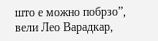што е можно побрзо”, вели Лео Варадкар,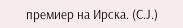премиер на Ирска. (С.Ј.)